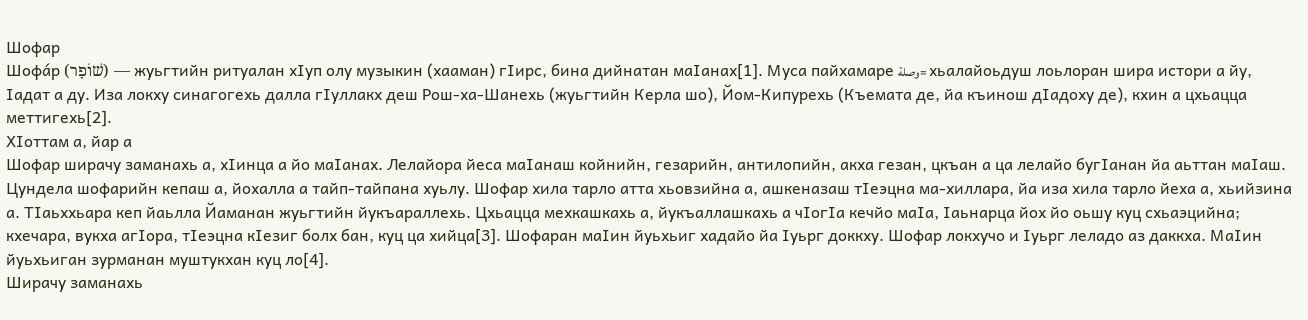Шофар
Шофа́р (שׁוֹפָר) — жуьгтийн ритуалан хӀуп олу музыкин (хааман) гӀирс, бина дийнатан маӀанах[1]. Муса пайхамаре وصلة= хьалайоьдуш лоьлоран шира истори а йу, Ӏадат а ду. Иза локху синагогехь далла гӀуллакх деш Рош-ха-Шанехь (жуьгтийн Керла шо), Йом-Кипурехь (Къемата де, йа къинош дӀадоху де), кхин а цхьацца меттигехь[2].
ХӀоттам а, йар а
Шофар ширачу заманахь а, хӀинца а йо маӀанах. Лелайора йеса маӀанаш койнийн, гезарийн, антилопийн, акха гезан, цкъан а ца лелайо бугӀанан йа аьттан маӀаш. Цундела шофарийн кепаш а, йохалла а тайп-тайпана хуьлу. Шофар хила тарло атта хьовзийна а, ашкеназаш тӀеэцна ма-хиллара, йа иза хила тарло йеха а, хьийзина а. ТӀаьххьара кеп йаьлла Йаманан жуьгтийн йукъараллехь. Цхьацца мехкашкахь а, йукъаллашкахь а чӀогӀа кечйо маӀа, Ӏаьнарца йох йо оьшу куц схьаэцийна; кхечара, вукха агӀора, тӀеэцна кӀезиг болх бан, куц ца хийца[3]. Шофаран маӀин йуьхьиг хадайо йа Ӏуьрг доккху. Шофар локхучо и Ӏуьрг леладо аз даккха. МаӀин йуьхьиган зурманан муштукхан куц ло[4].
Ширачу заманахь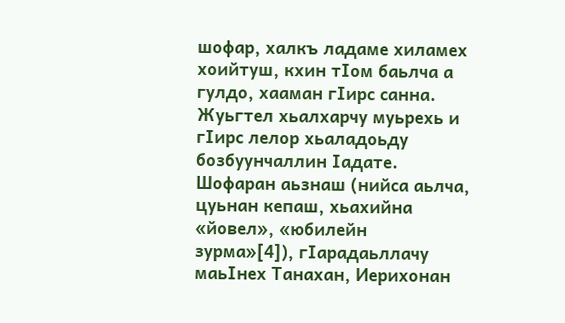шофар, халкъ ладаме хиламех хоийтуш, кхин тӀом баьлча а гулдо, хааман гӀирс санна. Жуьгтел хьалхарчу муьрехь и гӀирс лелор хьаладоьду бозбуунчаллин Ӏадате. Шофаран аьзнаш (нийса аьлча, цуьнан кепаш, хьахийна «йовел», «юбилейн зурма»[4]), гӀарадаьллачу маьӀнех Танахан, Иерихонан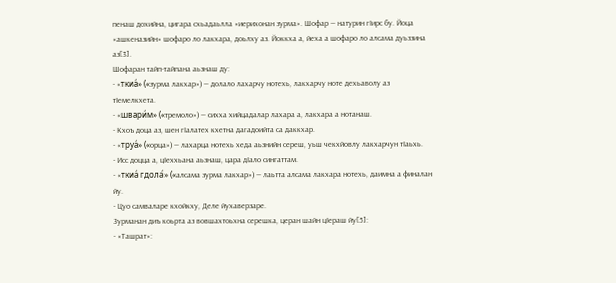пенаш дохийна, цигара схьадаьлла «иерихонан зурма». Шофар — натурин гӀирс бу. Йоца «ашкеназийн» шофаро ло лакхара, доьлху аз. Йоккха а, йеха а шофаро ло алсама дуьззина аз[3].
Шофаран тайп-тайпана аьзнаш ду:
- «ткиа́» («зурма лакхар») — долало лахарчу нотехь, лакхарчу ноте дехьаволу аз тӀемелкхета.
- «швари́м» («тремоло») — сихха хийцадалар лахара а, лакхара а нотанаш.
- Кхоъ доца аз, шен гӀалатех кхетна дагадоийта са даккхар.
- «труа́» («орца») — лахарца нотехь хеда аьзнийн сереш, уьш чекхйовлу лакхарчун тӀаьхь.
- Исс доцца а, цӀеххьана аьзнаш, цара дӀало сингаттам.
- «ткиа́ гдола́» («алсама зурма лакхар») — лаьтта алсама лакхара нотехь, даимна а финалан йу.
- Цуо самваларе кхойкху, Деле йухаверзаре.
Зурманан диъ коьрта аз вовшахтоьхна серешка, церан шайн цӀераш йу[5]:
- «Ташрат»: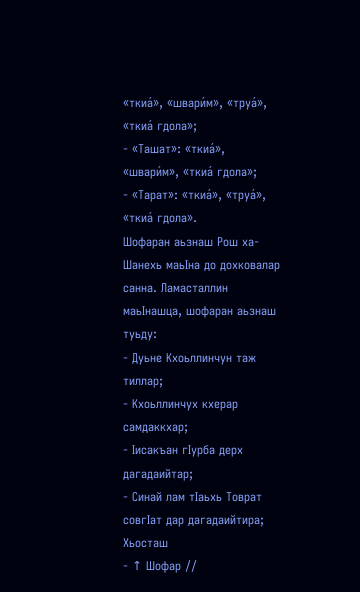«ткиа́», «швари́м», «труа́», «ткиа́ гдола»;
- «Ташат»: «ткиа́», «швари́м», «ткиа́ гдола»;
- «Тарат»: «ткиа́», «труа́», «ткиа́ гдола».
Шофаран аьзнаш Рош ха-Шанехь маьӀна до дохковалар санна. Ламасталлин маьӀнашца, шофаран аьзнаш туьду:
- Дуьне Кхоьллинчун таж тиллар;
- Кхоьллинчух кхерар самдаккхар;
- Ӏисакъан гӀурба дерх дагадаийтар;
- Синай лам тӀаьхь Товрат совгӀат дар дагадаийтира;
Хьосташ
- ↑ Шофар //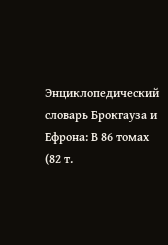Энциклопедический словарь Брокгауза и Ефрона: В 86 томах (82 т.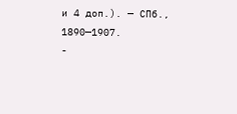и 4 доп.). — СПб., 1890—1907.
-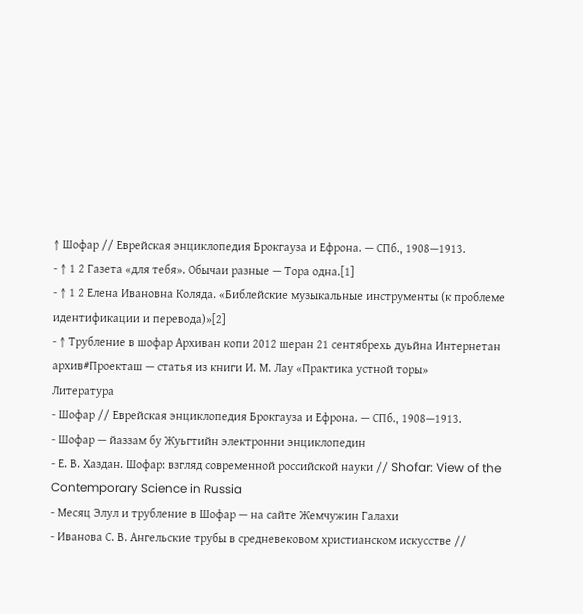↑ Шофар // Еврейская энциклопедия Брокгауза и Ефрона. — СПб., 1908—1913.
- ↑ 1 2 Газета «для тебя». Обычаи разные — Тора одна.[1]
- ↑ 1 2 Елена Ивановна Коляда. «Библейские музыкальные инструменты (к проблеме идентификации и перевода)»[2]
- ↑ Трубление в шофар Архиван копи 2012 шеран 21 сентябрехь дуьйна Интернетан архив#Проекташ — статья из книги И. М. Лау «Практика устной торы»
Литература
- Шофар // Еврейская энциклопедия Брокгауза и Ефрона. — СПб., 1908—1913.
- Шофар — йаззам бу Жуьгтийн электронни энциклопедин
- Е. В. Хаздан. Шофар: взгляд современной российской науки // Shofar: View of the Contemporary Science in Russia
- Месяц Элул и трубление в Шофар — на сайте Жемчужин Галахи
- Иванова С. В. Ангельские трубы в средневековом христианском искусстве //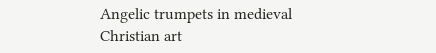Angelic trumpets in medieval Christian art